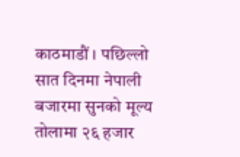काठमाडौं । पछिल्लो सात दिनमा नेपाली बजारमा सुनको मूल्य तोलामा २६ हजार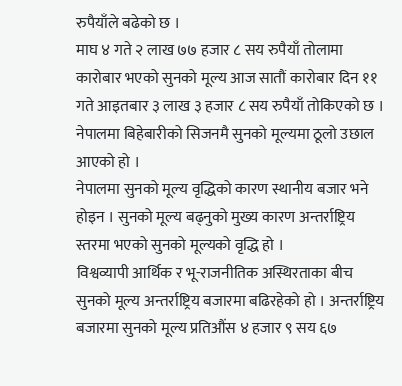रुपैयाँले बढेको छ ।
माघ ४ गते २ लाख ७७ हजार ८ सय रुपैयाँ तोलामा कारोबार भएको सुनको मूल्य आज सातौं कारोबार दिन ११ गते आइतबार ३ लाख ३ हजार ८ सय रुपैयाँ तोकिएको छ । नेपालमा बिहेबारीको सिजनमै सुनको मूल्यमा ठूलो उछाल आएको हो ।
नेपालमा सुनको मूल्य वृद्धिको कारण स्थानीय बजार भने होइन । सुनको मूल्य बढ्नुको मुख्य कारण अन्तर्राष्ट्रिय स्तरमा भएको सुनको मूल्यको वृद्धि हो ।
विश्वव्यापी आर्थिक र भू-राजनीतिक अस्थिरताका बीच सुनको मूल्य अन्तर्राष्ट्रिय बजारमा बढिरहेको हो । अन्तर्राष्ट्रिय बजारमा सुनको मूल्य प्रतिऔंस ४ हजार ९ सय ६७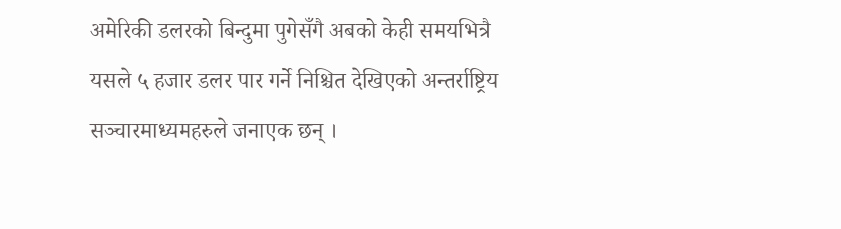अमेरिकी डलरको बिन्दुमा पुगेसँगै अबको केही समयभित्रै यसले ५ हजार डलर पार गर्ने निश्चित देखिएको अन्तर्राष्ट्रिय सञ्चारमाध्यमहरुले जनाएक छन् ।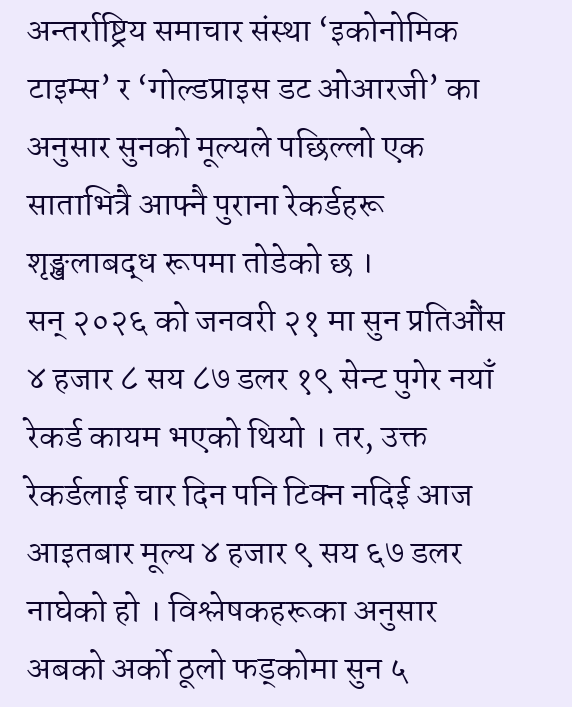अन्तर्राष्ट्रिय समाचार संस्था ‘इकोनोमिक टाइम्स’ र ‘गोल्डप्राइस डट ओआरजी’ का अनुसार सुनको मूल्यले पछिल्लो एक साताभित्रै आफ्नै पुराना रेकर्डहरू शृङ्खलाबद्ध रूपमा तोडेको छ ।
सन् २०२६ को जनवरी २१ मा सुन प्रतिऔंस ४ हजार ८ सय ८७ डलर १९ सेन्ट पुगेर नयाँ रेकर्ड कायम भएको थियो । तर, उक्त रेकर्डलाई चार दिन पनि टिक्न नदिई आज आइतबार मूल्य ४ हजार ९ सय ६७ डलर नाघेको हो । विश्लेषकहरूका अनुसार अबको अर्को ठूलो फड्कोमा सुन ५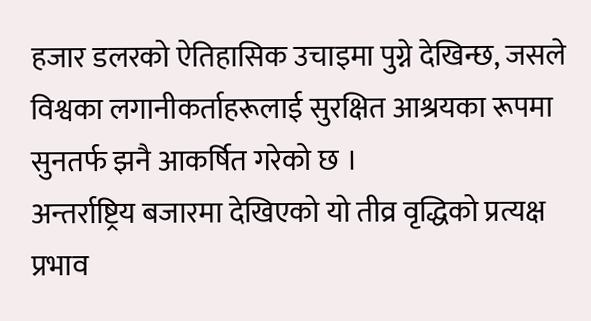हजार डलरको ऐतिहासिक उचाइमा पुग्ने देखिन्छ, जसले विश्वका लगानीकर्ताहरूलाई सुरक्षित आश्रयका रूपमा सुनतर्फ झनै आकर्षित गरेको छ ।
अन्तर्राष्ट्रिय बजारमा देखिएको यो तीव्र वृद्धिको प्रत्यक्ष प्रभाव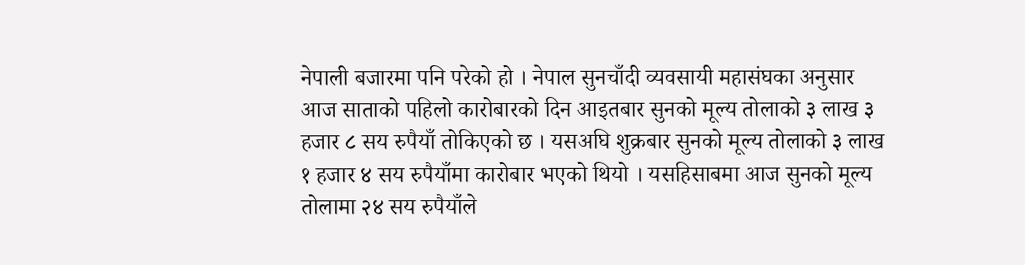नेपाली बजारमा पनि परेको हो । नेपाल सुनचाँदी व्यवसायी महासंघका अनुसार आज साताको पहिलो कारोबारको दिन आइतबार सुनको मूल्य तोलाको ३ लाख ३ हजार ८ सय रुपैयाँ तोकिएको छ । यसअघि शुक्रबार सुनको मूल्य तोलाको ३ लाख १ हजार ४ सय रुपैयाँमा कारोबार भएको थियो । यसहिसाबमा आज सुनको मूल्य तोलामा २४ सय रुपैयाँले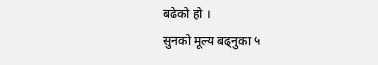बढेको हो ।
सुनको मूल्य बढ्नुका ५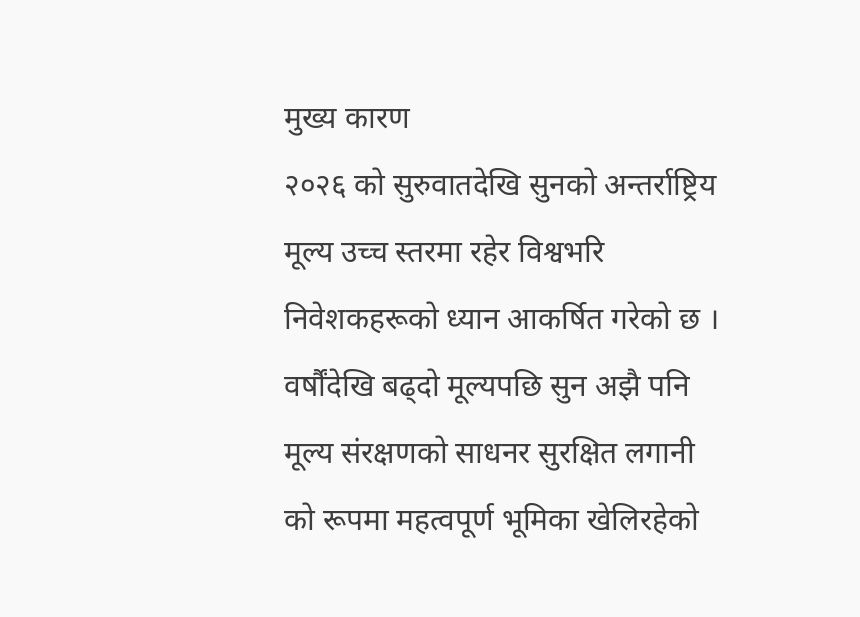मुख्य कारण
२०२६ को सुरुवातदेखि सुनको अन्तर्राष्ट्रिय मूल्य उच्च स्तरमा रहेर विश्वभरि निवेशकहरूको ध्यान आकर्षित गरेको छ । वर्षौंदेखि बढ्दो मूल्यपछि सुन अझै पनि मूल्य संरक्षणको साधनर सुरक्षित लगानी को रूपमा महत्वपूर्ण भूमिका खेलिरहेको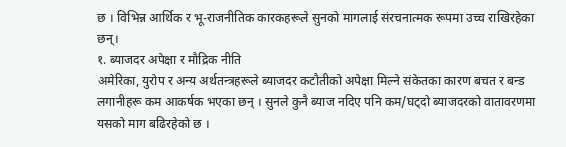छ । विभिन्न आर्थिक र भू-राजनीतिक कारकहरूले सुनको मागलाई संरचनात्मक रूपमा उच्च राखिरहेका छन्।
१. ब्याजदर अपेक्षा र मौद्रिक नीति
अमेरिका, युरोप र अन्य अर्थतन्त्रहरूले ब्याजदर कटौतीको अपेक्षा मिल्ने संकेतका कारण बचत र बन्ड लगानीहरू कम आकर्षक भएका छन् । सुनले कुनै ब्याज नदिए पनि कम/घट्दो ब्याजदरको वातावरणमा यसको माग बढिरहेको छ ।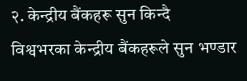२. केन्द्रीय बैंकहरू सुन किन्दै
विश्वभरका केन्द्रीय बैंकहरूले सुन भण्डार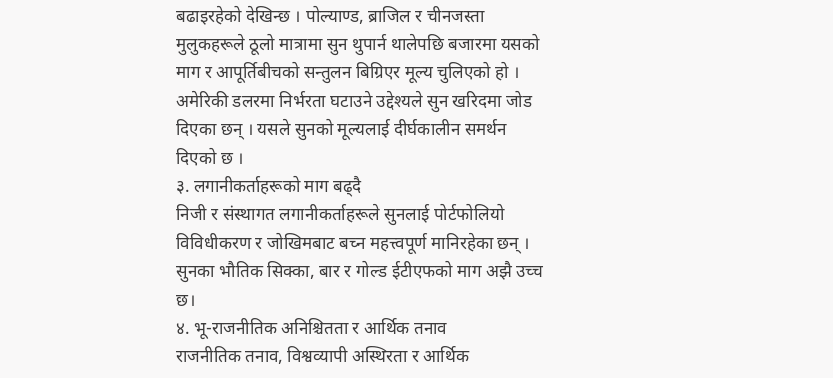बढाइरहेको देखिन्छ । पोल्याण्ड, ब्राजिल र चीनजस्ता मुलुकहरूले ठूलो मात्रामा सुन थुपार्न थालेपछि बजारमा यसको माग र आपूर्तिबीचको सन्तुलन बिग्रिएर मूल्य चुलिएको हो । अमेरिकी डलरमा निर्भरता घटाउने उद्देश्यले सुन खरिदमा जोड दिएका छन् । यसले सुनको मूल्यलाई दीर्घकालीन समर्थन दिएको छ ।
३. लगानीकर्ताहरूको माग बढ्दै
निजी र संस्थागत लगानीकर्ताहरूले सुनलाई पोर्टफोलियो विविधीकरण र जोखिमबाट बच्न महत्त्वपूर्ण मानिरहेका छन् । सुनका भौतिक सिक्का, बार र गोल्ड ईटीएफको माग अझै उच्च छ।
४. भू-राजनीतिक अनिश्चितता र आर्थिक तनाव
राजनीतिक तनाव, विश्वव्यापी अस्थिरता र आर्थिक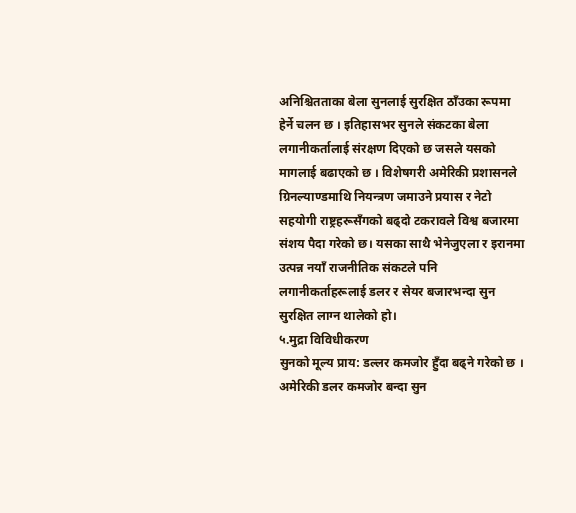अनिश्चितताका बेला सुनलाई सुरक्षित ठाँउका रूपमा हेर्ने चलन छ । इतिहासभर सुनले संकटका बेला लगानीकर्तालाई संरक्षण दिएको छ जसले यसको मागलाई बढाएको छ । विशेषगरी अमेरिकी प्रशासनले ग्रिनल्याण्डमाथि नियन्त्रण जमाउने प्रयास र नेटो सहयोगी राष्ट्रहरूसँगको बढ्दो टकरावले विश्व बजारमा संशय पैदा गरेको छ। यसका साथै भेनेजुएला र इरानमा उत्पन्न नयाँ राजनीतिक संकटले पनि लगानीकर्ताहरूलाई डलर र सेयर बजारभन्दा सुन सुरक्षित लाग्न थालेको हो।
५.मुद्रा विविधीकरण
सुनको मूल्य प्राय: डल्लर कमजोर हुँदा बढ्ने गरेको छ । अमेरिकी डलर कमजोर बन्दा सुन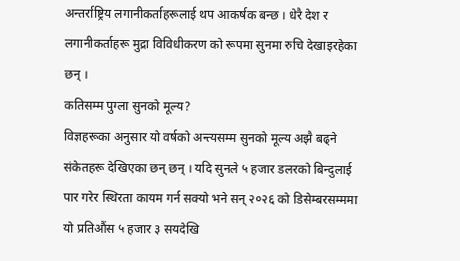अन्तर्राष्ट्रिय लगानीकर्ताहरूलाई थप आकर्षक बन्छ । धेरै देश र लगानीकर्ताहरू मुद्रा विविधीकरण को रूपमा सुनमा रुचि देखाइरहेका छन् ।
कतिसम्म पुग्ला सुनको मूल्य?
विज्ञहरूका अनुसार यो वर्षको अन्त्यसम्म सुनको मूल्य अझै बढ्ने संकेतहरू देखिएका छन् छन् । यदि सुनले ५ हजार डलरको बिन्दुलाई पार गरेर स्थिरता कायम गर्न सक्यो भने सन् २०२६ को डिसेम्बरसम्ममा यो प्रतिऔंस ५ हजार ३ सयदेखि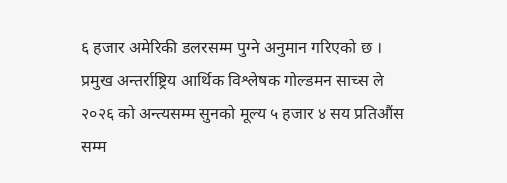६ हजार अमेरिकी डलरसम्म पुग्ने अनुमान गरिएको छ ।
प्रमुख अन्तर्राष्ट्रिय आर्थिक विश्लेषक गोल्डमन साच्स ले २०२६ को अन्त्यसम्म सुनको मूल्य ५ हजार ४ सय प्रतिऔंस सम्म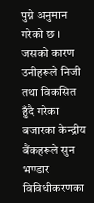पुग्ने अनुमान गरेको छ । जसको कारण उनीहरूले निजी तथा विकसित हुँदै गरेका बजारका केन्द्रीय बैंकहरूले सुन भण्डार विविधीकरणका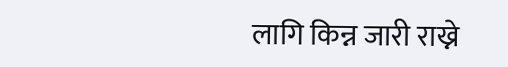लागि किन्न जारी राख्ने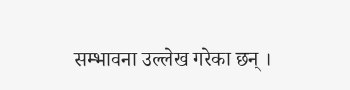सम्भावना उल्लेख गरेका छन् ।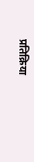प्रतिक्रिया